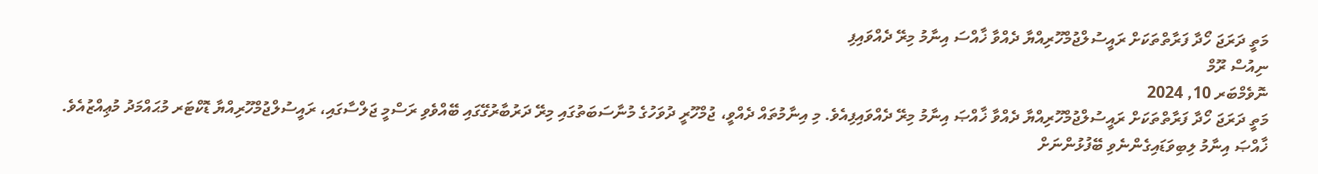މަތީ ދަރަޖަ ހޯދާ ފަރާތްތަކަށް ރައީސުލްޖުމްހޫރިއްޔާ ދެއްވާ ޚާއްސަ އިނާމު މިރޭ ދެއްވައިފި
ނިއުސް ރޫމް
ނޮވެމްބަރ 10, 2024
މަތީ ދަރަޖަ ހޯދާ ފަރާތްތަކަށް ރައީސުލްޖުމްހޫރިއްޔާ ދެއްވާ ޚާއްޞަ އިނާމު މިރޭ ދެއްވައިފިއެވެ. މި އިނާމުތައް ދެއްވީ، ޖުމްހޫރީ ދުވަހުގެ މުނާސަބަތުގައި މިރޭ ދަރުބާރުގޭގައި ބޭއްވެވި ރަސްމީ ޖަލްސާގައި، ރައީސުލްޖުމްހޫރިއްޔާ ޑޮކްޓަރ މުޙައްމަދު މުޢިއްޒުއެވެ.
ޚާއްޞަ އިނާމު ލިބިވަޑައިގެންނެވި ބޭފުޅުންނަށް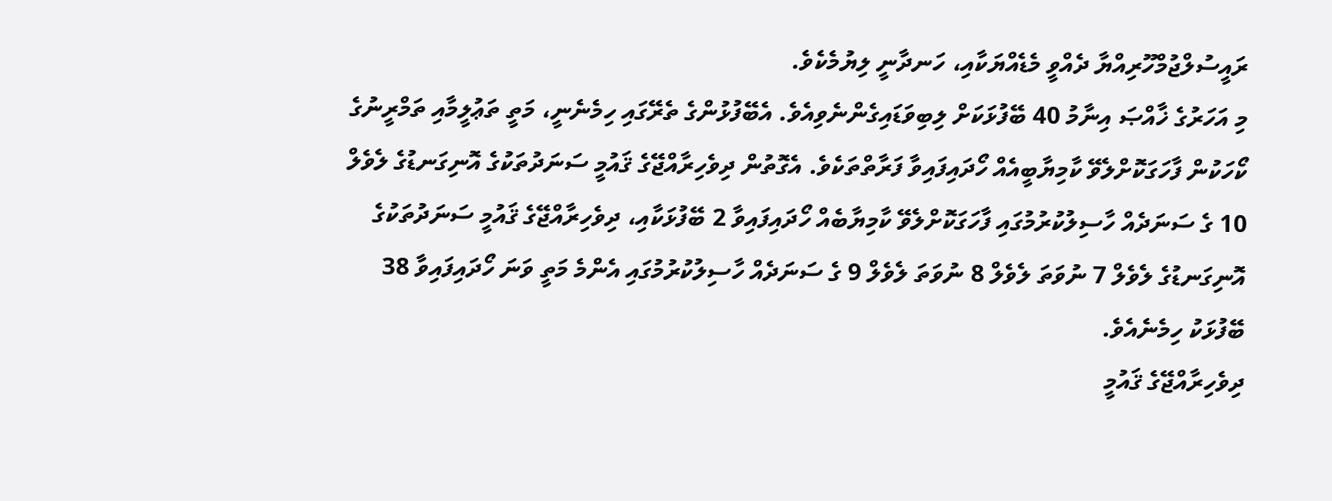ރައީސުލްޖުމްހޫރިއްޔާ ދެއްވީ މެޑެއްޔަކާއި، ހަނދާނީ ލިޔުމެކެވެ.
މި އަހަރުގެ ޚާއްޞަ އިނާމު 40 ބޭފުޅަކަށް ލިބިވަޑައިގެންނެވިއެވެ. އެބޭފުޅުންގެ ތެރޭގައި ހިމެނެނީ، މަތީ ތަޢުލީމާއި ތަމްރީނުގެ ކޯހަކުން ފާހަގަކޮށްލެވޭ ކާމިޔާބީއެއް ހޯދައިފައިވާ ފަރާތްތަކެވެ. އެގޮތުން ދިވެހިރާއްޖޭގެ ޤައުމީ ސަނަދުތަކުގެ އޮނިގަނޑުގެ ލެވެލް 10 ގެ ސަނަދެއް ހާސިލުކުރުމުގައި ފާހަގަކޮށްލެވޭ ކާމިޔާބެއް ހޯދައިފައިވާ 2 ބޭފުޅަކާއި، ދިވެހިރާއްޖޭގެ ޤައުމީ ސަނަދުތަކުގެ އޮނިގަނޑުގެ ލެވެލް 7 ނުވަތަ ލެވެލް 8 ނުވަތަ ލެވެލް 9 ގެ ސަނަދެއް ހާސިލުކުރުމުގައި އެންމެ މަތީ ވަނަ ހޯދައިފައިވާ 38 ބޭފުޅަކު ހިމެނެއެވެ.
ދިވެހިރާއްޖޭގެ ޤައުމީ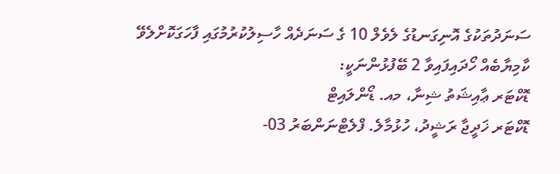ސަނަދުތަކުގެ އޮނިގަނޑުގެ ލެވެލް 10 ގެ ސަނަދެއް ހާސިލުކުރުމުގައި ފާހަގަކޮށްލެވޭ ކާމިޔާބެއް ހޯދައިފައިވާ 2 ބޭފުޅުންނަކީ:
ޑޮކްޓަރ ޢާއިޝަތު ޝިނާ، މއ. ޑޯންލައިޓް
ޑޮކްޓަރ ޚަދީޖާ ރަޝީދު، ހުޅުމާލެ. ފްލެޓްނަންބަރު 03-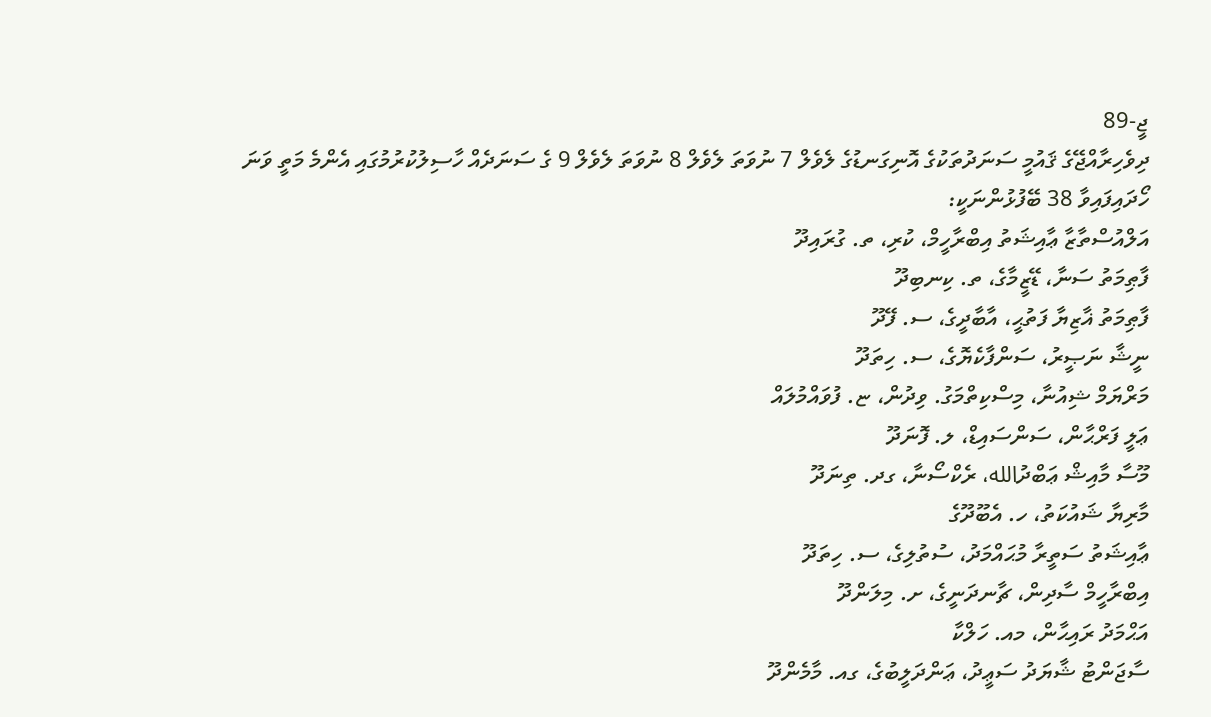ޖީ-89
ދިވެހިރާއްޖޭގެ ޤައުމީ ސަނަދުތަކުގެ އޮނިގަނޑުގެ ލެވެލް 7 ނުވަތަ ލެވެލް 8 ނުވަތަ ލެވެލް 9 ގެ ސަނަދެއް ހާސިލުކުރުމުގައި އެންމެ މަތީ ވަނަ ހޯދައިފައިވާ 38 ބޭފުޅުންނަކީ:
އަލްއުސްތާޒާ ޢާއިޝަތު އިބްރާހީމް، ކުރި، ތ. ގުރައިދޫ
ފާޠިމަތު ސަނާ، ޑޭޒީމާގެ، ތ. ކިނބިދޫ
ފާޠިމަތު ޣާޒިޔާ ފަތުޙީ، އާބާދީގެ، ސ. ފޭދޫ
ނީޝާ ނަޞީރު، ސަންފާކެޔޮގެ، ސ. ހިތަދޫ
މަރްޔަމް ޝިއުނާ، މިސްކިތްމަގު. ވިދުން، ޏ. ފުވައްމުލައް
ޢަލީ ފަރްޙާން، ސަންސައިޑް، ލ. ފޮނަދޫ
މޫސާ މާއިޝް ޢަބްދުالله، ރެކްސޯނާ، ގދ. ތިނަދޫ
މާރިޔާ ޝައުކަތު، ހ. އެބޫދޫގެ
ޢާއިޝަތު ސަތީރާ މުޙައްމަދު، ސުތުލިގެ، ސ. ހިތަދޫ
އިބްރާހީމް ސާދިން، ޗާނދަނީގެ، ށ. މިލަންދޫ
އަޙްމަދު ރައިޙާން، މއ. ހަލްކާ
ސާޖަންޓު ޝާޔަދު ސަޢީދު، ޢަންދަލީބުގެ، ގއ. މާމެންދޫ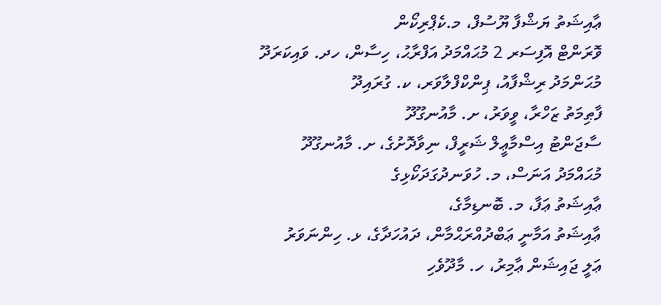ޢާއިޝަތު ޔަޝްފާ ޔޫސުފް، މ.ކެޕްރިކޯން
ވޮރަންޓް އޮފިސަރ 2 މުޙައްމަދު އަފްރާޙު، ހިސާން، ހދ. ވައިކަރަދޫ
މުޙަންމަދު ރިޝްފާއު، ޕިންކްފްލާވަރ، ކ. ގުރައިދޫ
ފާޠިމަތު ޒަހްރާ، ވީވަރު، ށ. މާއުނގޫދޫ
ސާޖަންޓު އިސްމާޢީލް ޝަރީފް، ނިވާދޮށުގެ، ށ. މާއުނގޫދޫ
މުޙައްމަދު އަނަސް، މ. ހުވަނދުގަދަކޯޅިގެ
ޢާއިޝަތު ޢަފާ، މ. ބޮނޑިމާގެ،
ޢާއިޝަތު އަމާނީ ޢަބްދުއްރަޙްމާން، ދައުހަދާގެ، ޅ. ހިންނަވަރު
ޢަލީ ޖައިޝަން ޢާމިރު، ހ. މާދޫވެހި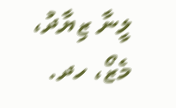ލީނާ ޒިޔާދު، މެޒޯ، ހދ.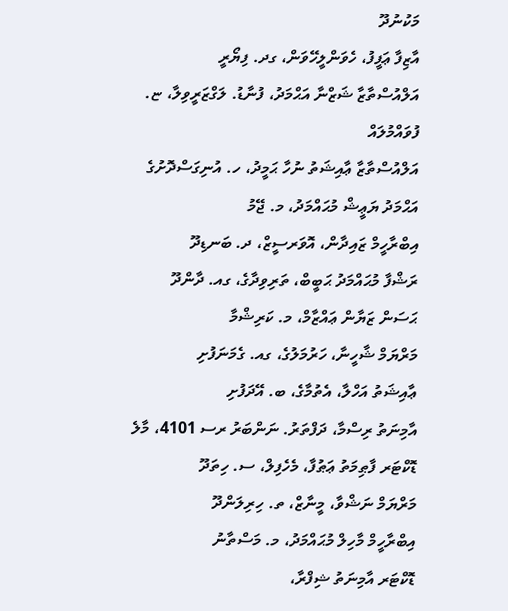މަކުނުދޫ
އާޒިފާ ޢަފީފު، ހެވަންލީހޭވަން، ގދ. ފިޔޯރީ
އަލްއުސްތާޒާ ޝަޒްނާ އަޙްމަދު، ފުނާޑު. ލަގްޒަރީވިލާ، ޏ. ފުވައްމުލައް
އަލްއުސްތާޒާ ޢާއިޝަތު ނުހާ ޙަމީދު، ހ. އުނިގަސްދޮށުގެ
އަޙްމަދު ޔަޢީޝް މުޙައްމަދު، މ. ޖޭމު
އިބްރާހީމް ޒައިދާން، އޮވަރސީޒް، ދ. ބަނޑިދޫ
ރަޝްފާ މުޙައްމަދު ޙަބީބް، ތަރިވިދާގެ، ގއ. ދާންދޫ
ޙަސަން ޒަޔާން ޢައްޒާމް، މ. ކަރިޝްމާ
މަރްޔަމް ޝާހީނާ، ހަރުމަލުގެ، ގއ. ގެމަނަފުށި
ޢާއިޝަތު އަހްލާ، އެތުމާގެ، ބ. އޭދަފުށި
އާމިނަތު ރިސްމާ، ދަފްތަރު. ނަންބަރު ރސ 4101، މާލެ
ޑޮކްޓަރ ފާޠިމަތު ޢަޠުފާ، މެހެފިލް، ސ. ހިތަދޫ
މަރްޔަމް ނަޝްވާ، މީނާޒް، ތ. ހިރިލަންދޫ
އިބްރާހީމް މާހިލް މުޙައްމަދު، މ. މަސްތާނު
ޑޮކްޓަރ އާމިނަތު ޝިފްރާ،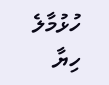ހުޅުމާލެ ހިޔާ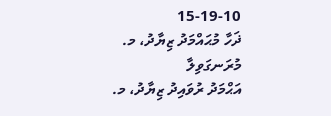15-19-10
ޛަހާ މުޙައްމަދު ޒިޔާދު، މ. މުރަނގަވިލާ
އަޙްމަދު ރުވައިދު ޒިޔާދު، މ.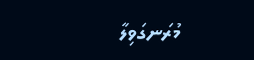މުރަނގަވިލާ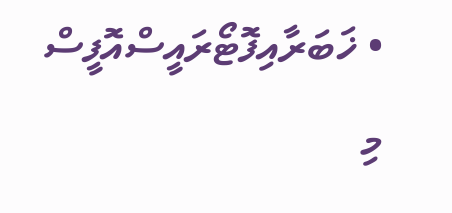• ޚަބަރާއިފޮޓޯރައީސްއޮފީސް
މި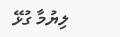ލިޔުމާ ގުޅޭ